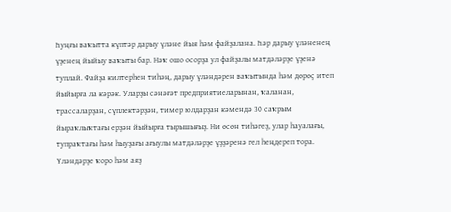Һуңғы ваҡытта күптәр дарыу үләне йыя һәм файҙалана. Һәр дарыу үләненең үҙенең йыйыу ваҡыты бар. Нәҡ ошо осорҙа ул файҙалы матдәләрҙе үҙенә туплай. Файҙа килтерһен тиһәң, дарыу үләндәрен ваҡытында һәм дөрөҫ итеп йыйырға ла кәрәк. Уларҙы сәнәғәт предприятиеларынан, ҡаланан, трассаларҙан, сүплектәрҙән, тимер юлдарҙан кәмендә 30 саҡрым йыраҡлыҡтағы ерҙән йыйырға тырышығыҙ. Ни өсөн тиһәгеҙ, улар һауалағы, тупраҡтағы һәм һыуҙағы ағыулы матдәләрҙе үҙҙәренә гел һеңдереп тора. Үләндәрҙе ҡоро һәм аяҙ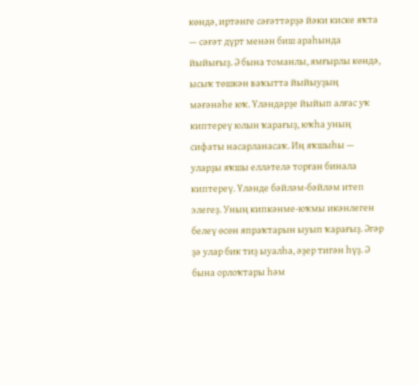көндә, иртәнге сәғәттәрҙә йәки киске яҡта — сәғәт дүрт менән биш араһында йыйығыҙ. Ә бына томанлы, ямғырлы көндә, ысыҡ төшкән ваҡытта йыйыуҙың мәғәнәһе юҡ. Үләндәрҙе йыйып алғас уҡ киптереү юлын ҡарағыҙ, юҡһа уның сифаты насарланасаҡ. Иң яҡшыһы — уларҙы яҡшы елләтелә торған бинала киптереү. Үләнде бәйләм-бәйләм итеп элегеҙ. Уның кипкәнме-юҡмы икәнлеген белеү өсөн япраҡтарын ыуып ҡарағыҙ. Әгәр ҙә улар бик тиҙ ыуалһа, әҙер тигән һүҙ. Ә бына орлоҡтары һәм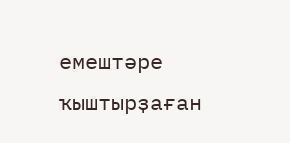емештәре ҡыштырҙаған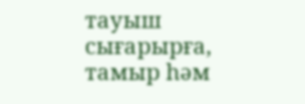тауыш сығарырға, тамыр һәм